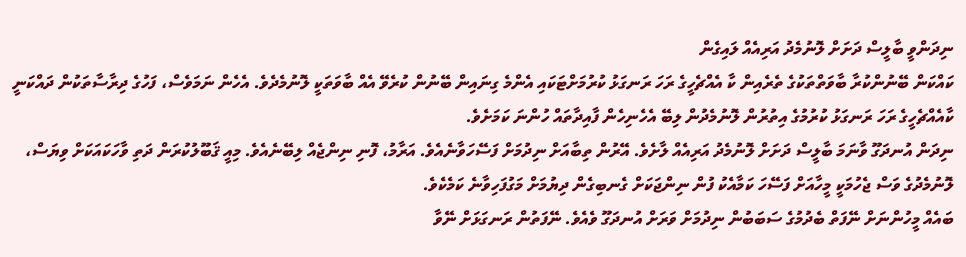ނިދަންވީ ބާލީސް ދަށަށް ލޮނުމެދު އަރިއެއް ލައިގެން
ކައްކަން ބޭނުންކުރާ ބާވަތްތަކުގެ ތެރެއިން ކާ އެއްޗެހީގެ ރަހަ ރަނގަޅު ކުރުމަށްޓަކައި އެންމެ ގިނައިން ބޭނުން ކުރެވޭ އެއް ބާވަތަކީ ލޮނުމެދެވެ. އެހެން ނަމަވެސް، ފަހުގެ ދިރާސާތަކުން ދައްކަނީ ކާއެއްޗެހީގެ ރަހަ ރަނގަޅު ކުރުމުގެ އިތުރުން ލޮނުމެދުން ލިބޭ އެހެނިހެން ފާއިދާތައް ހުންނަ ކަމަށެވެ.
ނިދަން އުނދަގޫ ވާނަމަ ބާލީސް ދަށަށް ލޮނުމެދު އަރިއެއް ލާށެވެ. އޭރުން ތިބާއަށް ނިދުމަށް ފަސޭހަވާނެއެވެ. އަރާމު، ފޮނި ނިންޖެއް ލިބޭނެއެވެ. މިއީ ޤަބޫލުކުރަން ދަތި ވާހަކައަކަށް ވިޔަސް، ލޮނުމެދުގެ ވަސް ޖެހުމަކީ މީހާއަށް ފަސޭހަ ކަމާއެކު ފުން ނިންޖަކަށް ގެނބިގެން ދިޔުމަށް މަގުފަހިވާނެ ކަމެކެވެ.
ބައެއް މީހުންނަށް ނޭފަތް ބެދުމުގެ ސަބަބުން ނިދުމަށް ވަރަށް އުނދަގޫ ވެއެވެ. ނޭފަތުން ރަނގަޅަށް ނޭވާ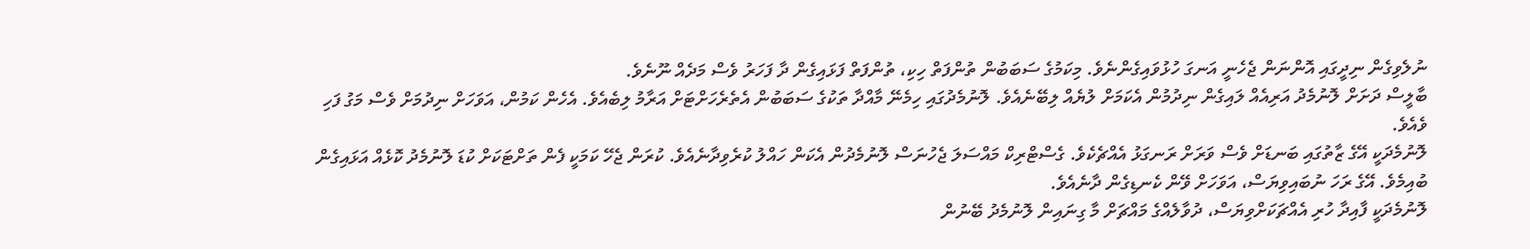ނުލެވިގެން ނިދީގައި އޮންނަން ޖެހެނީ އަނގަ ހުޅުވައިގެންނެވެ. މިކަމުގެ ސަބަބުން ތުންފަތް ހިކި، ތުންފަތް ފަޅައިގެން ދާ ފަހަރު ވެސް މަދެއް ނޫނެވެ.
ބާލީސް ދަށަށް ލޮނުމެދު އަރިއެއް ލައިގެން ނިދުމުން އެކަމަށް ލުޔެއް ލިބޭނެއެވެ. ލޮނުމެދުގައި ހިމެނޭ މާއްދާ ތަކުގެ ސަބަބުން އެތެރެހަށްޓަށް އަރާމު ލިބެއެވެ. އެހެން ކަމުން، އަވަހަށް ނިދުމަށް ވެސް މަގު ފަހި ވެއެވެ.
ލޮނުމެދަކީ އޭގެ ޒާތުގައި ބަނޑަށް ވެސް ވަރަށް ރަނގަޅު އެއްޗެކެވެ. ގެސްޓްރިކް މައްސަލަ ޖެހުނަސް ލޮނުމެދުން އެކަން ހައްލު ކުރެވިދާނެއެވެ. ކުރަން ޖެހޭ ކަމަކީ ފެން ތަށްޓަކަށް ކުޑަ ލޮނުމެދު ކޮޅެއް އަޅައިގެން ބުއިމެވެ. އޭގެ ރަހަ ނުބައިވިޔަސް، އަވަހަށް ވޭން ކެނޑިގެން ދާނެއެވެ.
ލޮނުމެދަކީ ފާއިދާ ހުރި އެއްޗަކަށްވިޔަސް، ދުވާލެއްގެ މައްޗަށް މާ ގިނައިން ލޮނުމެދު ބޭނުން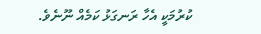ކުރުމަކީ އެހާ ރަނގަޅު ކަމެއް ނޫނެވެ.